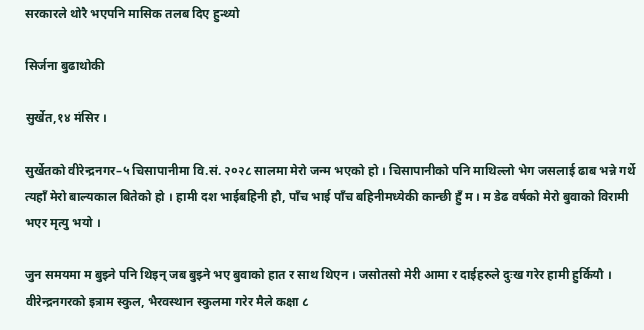सरकारले थोरै भएपनि मासिक तलब दिए हुन्थ्यो

सिर्जना बुढाथोकी

सुर्खेत,१४ मंसिर ।

सुर्खेतको वीरेन्द्रनगर–५ चिसापानीमा वि.सं. २०२८ सालमा मेरो जन्म भएको हो । चिसापानीको पनि माथिल्लो भेग जसलाई ढाब भन्ने गर्थे त्यहाँ मेरो बाल्यकाल बितेको हो । हामी दश भाईबहिनी हौ, पाँच भाई पाँच बहिनीमध्येकी कान्छी हुँ म । म डेढ वर्षको मेरो बुवाको विरामी भएर मृत्यु भयो ।

जुन समयमा म बुझ्ने पनि थिइन् जब बुझ्ने भए बुवाको हात र साथ थिएन । जसोतसो मेरी आमा र दाईहरुले दुःख गरेर हामी हुर्कियौ । वीरेन्द्रनगरको इत्राम स्कुल, भैरवस्थान स्कुलमा गरेर मैले कक्षा ८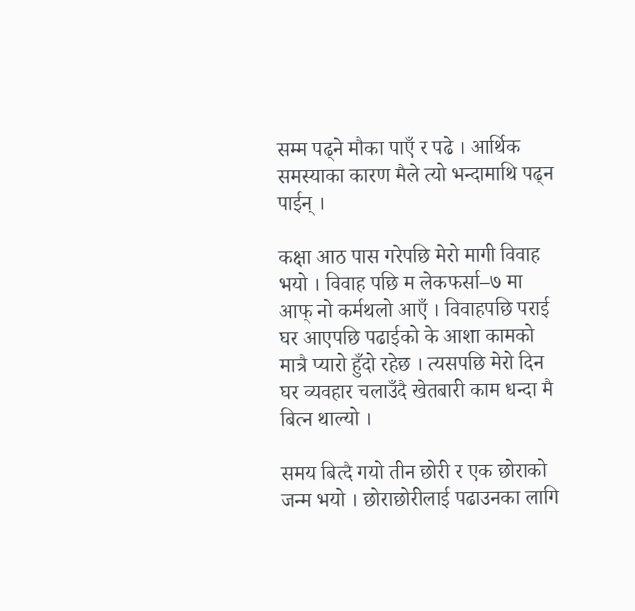सम्म पढ्ने मौका पाएँ र पढे । आर्थिक समस्याका कारण मैले त्यो भन्दामाथि पढ्न पाईन् ।

कक्षा आठ पास गरेपछि मेरो मागी विवाह भयो । विवाह पछि म लेकफर्सा–७ मा आफ् नो कर्मथलो आएँ । विवाहपछि पराई घर आएपछि पढाईको के आशा कामको मात्रै प्यारो हुँदो रहेछ । त्यसपछि मेरो दिन घर व्यवहार चलाउँदै खेतबारी काम धन्दा मै बित्न थाल्यो ।

समय बित्दै गयो तीन छोरी र एक छोराको जन्म भयो । छोराछोरीलाई पढाउनका लागि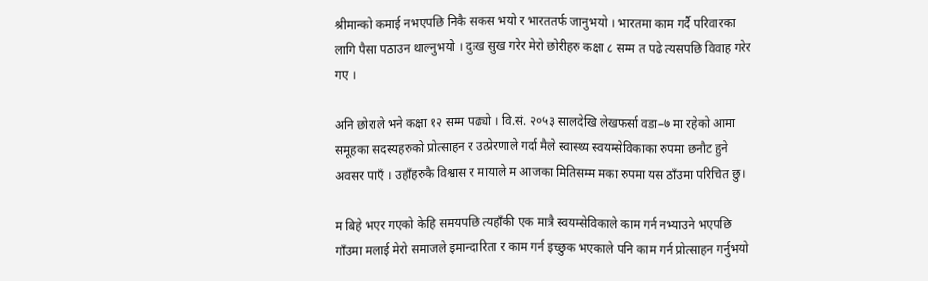श्रीमान्को कमाई नभएपछि निकै सकस भयो र भारततर्फ जानुभयो । भारतमा काम गर्दै परिवारका लागि पैसा पठाउन थाल्नुभयो । दुःख सुख गरेर मेरो छोरीहरु कक्षा ८ सम्म त पढे त्यसपछि विवाह गरेर गए ।

अनि छोराले भने कक्षा १२ सम्म पढ्यो । वि.सं. २०५३ सालदेखि लेखफर्सा वडा–७ मा रहेको आमा समूहका सदस्यहरुको प्रोत्साहन र उत्प्रेरणाले गर्दा मैले स्वास्थ्य स्वयम्सेविकाका रुपमा छनौट हुने अवसर पाएँ । उहाँहरुकै विश्वास र मायाले म आजका मितिसम्म मका रुपमा यस ठाँउमा परिचित छु।

म बिहे भएर गएको केहि समयपछि त्यहाँकी एक मात्रै स्वयम्सेविकाले काम गर्न नभ्याउने भएपछि गाँउमा मलाई मेरो समाजले इमान्दारिता र काम गर्न इच्छुक भएकाले पनि काम गर्न प्रोत्साहन गर्नुभयो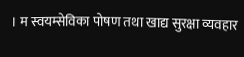। म स्वयम्सेविका पोषण तथा खाद्य सुरक्षा व्यवहार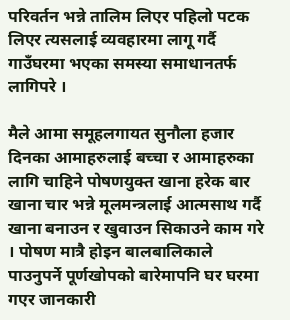परिवर्तन भन्ने तालिम लिएर पहिलो पटक लिएर त्यसलाई व्यवहारमा लागू गर्दै गाउँघरमा भएका समस्या समाधानतर्फ लागिपरे ।

मैले आमा समूहलगायत सुनौला हजार दिनका आमाहरुलाई बच्चा र आमाहरुका लागि चाहिने पोषणयुक्त खाना हरेक बार खाना चार भन्ने मूलमन्त्रलाई आत्मसाथ गर्दै खाना बनाउन र खुवाउन सिकाउने काम गरे । पोषण मात्रै होइन बालबालिकाले पाउनुपर्ने पूर्णखोपको बारेमापनि घर घरमा गएर जानकारी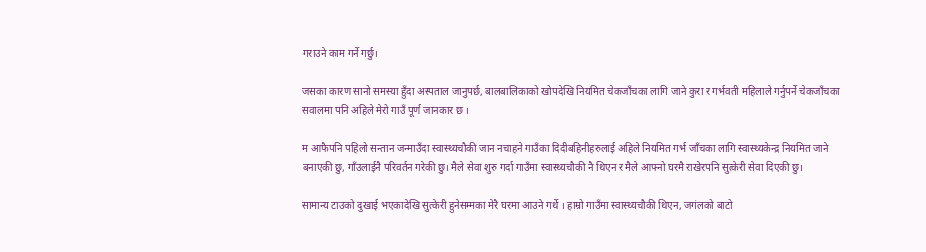गराउने काम गर्ने गर्छु।

जसका कारण सानो समस्या हुँदा अस्पताल जानुपर्छ, बालबालिकाको खोपदेखि नियमित चेकजाँचका लागि जाने कुरा र गर्भवती महिलाले गर्नुपर्ने चेकजाँचका सवालमा पनि अहिले मेरो गाउँ पूर्ण जानकार छ ।

म आफैपनि पहिलो सन्तान जन्माउँदा स्वास्थ्यचौकी जान नचाहने गाउँका दिदीबहिनीहरुलाई अहिले नियमित गर्भ जाँचका लागि स्वास्थ्यकेन्द्र नियमित जाने बनाएकी छु, गाँउलाईनै परिवर्तन गरेकी छु। मैले सेवा शुरु गर्दा गाउँमा स्वास्थ्यचौकी नै थिएन र मैले आफ्नो घरमै राखेरपनि सुत्केरी सेवा दिएकी छु।

सामान्य टाउको दुखाई भएकादेखि सुत्केरी हुनेसम्मका मेरै घरमा आउने गर्थे । हाम्रो गाउँमा स्वास्थ्यचौकी थिएन, जगंलको बाटो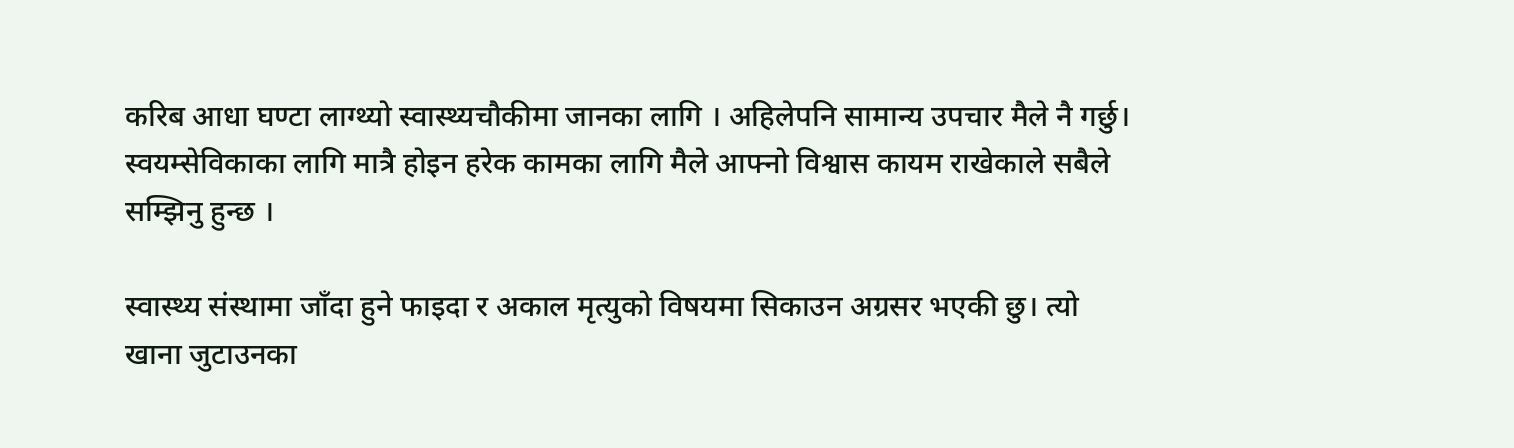करिब आधा घण्टा लाग्थ्यो स्वास्थ्यचौकीमा जानका लागि । अहिलेपनि सामान्य उपचार मैले नै गर्छु। स्वयम्सेविकाका लागि मात्रै होइन हरेक कामका लागि मैले आफ्नो विश्वास कायम राखेकाले सबैले सम्झिनु हुन्छ ।

स्वास्थ्य संस्थामा जाँदा हुने फाइदा र अकाल मृत्युको विषयमा सिकाउन अग्रसर भएकी छु। त्यो खाना जुटाउनका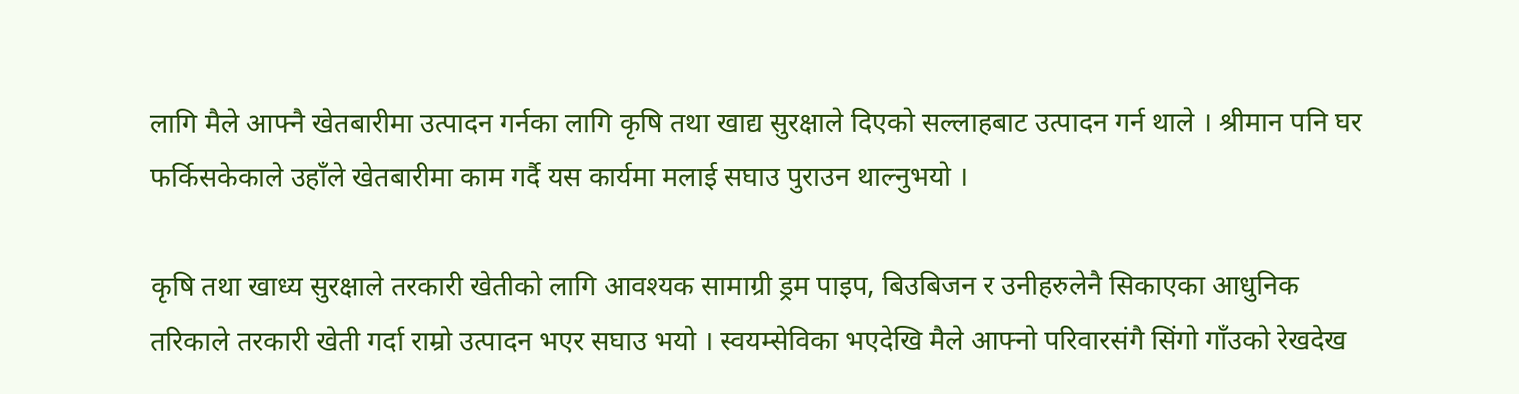लागि मैले आफ्नै खेतबारीमा उत्पादन गर्नका लागि कृषि तथा खाद्य सुरक्षाले दिएको सल्लाहबाट उत्पादन गर्न थाले । श्रीमान पनि घर फर्किसकेकाले उहाँले खेतबारीमा काम गर्दै यस कार्यमा मलाई सघाउ पुराउन थाल्नुभयो ।

कृषि तथा खाध्य सुरक्षाले तरकारी खेतीको लागि आवश्यक सामाग्री ड्रम पाइप, बिउबिजन र उनीहरुलेनै सिकाएका आधुनिक तरिकाले तरकारी खेती गर्दा राम्रो उत्पादन भएर सघाउ भयो । स्वयम्सेविका भएदेखि मैले आफ्नो परिवारसंगै सिंगो गाँउको रेखदेख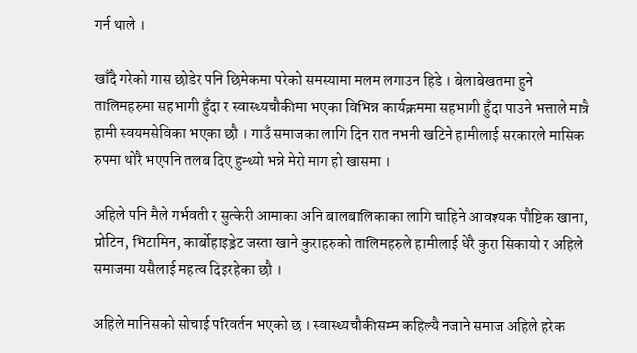गर्न थाले ।

खाँदै गरेको गास छोडेर पनि छिमेकमा परेको समस्यामा मलम लगाउन हिडे । बेलाबेखतमा हुने तालिमहरुमा सहभागी हुँदा र स्वास्थ्यचौकीमा भएका विभिन्न कार्यक्रममा सहभागी हुँदा पाउने भत्ताले मात्रै हामी स्वयमसेविका भएका छौ । गाउँ समाजका लागि दिन रात नभनी खटिने हामीलाई सरकारले मासिक रुपमा थोरै भएपनि तलब दिए हुन्थ्यो भन्ने मेरो माग हो खासमा ।

अहिले पनि मैले गर्भवती र सुत्केरी आमाका अनि बालबालिकाका लागि चाहिने आवश्यक पौष्टिक खाना, प्रोटिन, भिटामिन, कार्बोहाइड्रेट जस्ता खाने कुराहरुको तालिमहरुले हामीलाई धेरै कुरा सिकायो र अहिले समाजमा यसैलाई महत्व दिइरहेका छौ ।

अहिले मानिसको सोचाई परिवर्तन भएको छ । स्वास्थ्यचौकीसम्म कहिल्यै नजाने समाज अहिले हरेक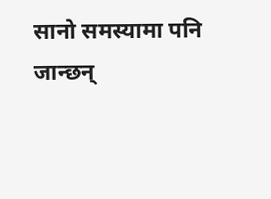सानो समस्यामा पनि जान्छन्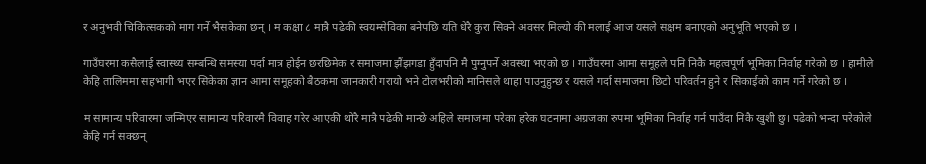र अनुभवी चिकित्सकको माग गर्ने भैसकेका छन् । म कक्षा ८ मात्रै पढेकी स्वयम्सेविका बनेपछि यति धेरै कुरा सिक्ने अवसर मिल्यो की मलाई आज यसले सक्षम बनाएको अनुभूति भएको छ ।

गाउँघरमा कसैलाई स्वास्थ्य सम्बन्धि समस्या पर्दा मात्र होईन छरछिमेक र समाजमा झैंझगडा हुँदापनि मै पुग्नुपर्ने अवस्था भएको छ । गाउँघरमा आमा समूहले पनि निकै महत्वपूर्ण भूमिका निर्वाह गरेको छ । हामीले केहि तालिममा सहभागी भएर सिकेका ज्ञान आमा समूहको बैठकमा जानकारी गरायो भने टोलभरीको मानिसले थाहा पाउनुहुन्छ र यसले गर्दा समाजमा छिटो परिवर्तन हुने र सिकाईको काम गर्ने गरेको छ ।

म सामान्य परिवारमा जन्मिएर सामान्य परिवारमै विवाह गरेर आएकी थोरै मात्रै पढेकी मान्छे अहिले समाजमा परेका हरेक घटनामा अग्रजका रुपमा भूमिका निर्वाह गर्न पाउँदा निकै खुशी छु। पढेको भन्दा परेकोले केहि गर्न सक्छन्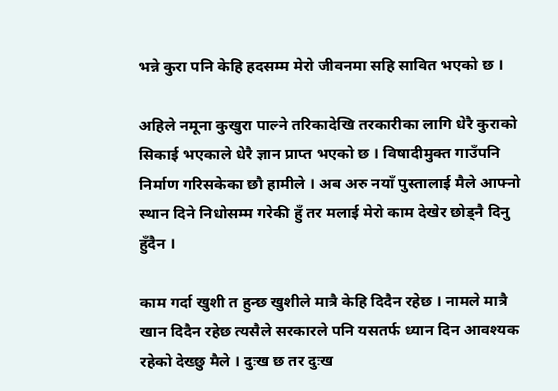भन्ने कुरा पनि केहि हदसम्म मेरो जीवनमा सहि सावित भएको छ ।

अहिले नमूना कुखुरा पाल्ने तरिकादेखि तरकारीका लागि धेरै कुराको सिकाई भएकाले धेरै ज्ञान प्राप्त भएको छ । विषादीमुक्त गाउँपनि निर्माण गरिसकेका छौ हामीले । अब अरु नयाँ पुस्तालाई मैले आफ्नो स्थान दिने निधोसम्म गरेकी हुँ तर मलाई मेरो काम देखेर छोड्नै दिनु हुँदैन ।

काम गर्दा खुशी त हुन्छ खुशीले मात्रै केहि दिदैन रहेछ । नामले मात्रै खान दिदैन रहेछ त्यसैले सरकारले पनि यसतर्फ ध्यान दिन आवश्यक रहेको देख्छु मैले । दुःख छ तर दुःख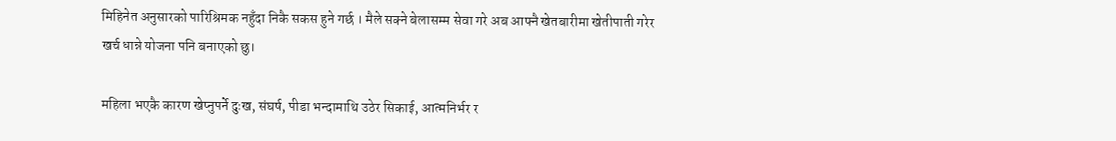मिहिनेत अनुसारको पारिश्रिमक नहुँदा निकै सकस हुने गर्छ । मैले सक्ने बेलासम्म सेवा गरे अब आफ्नै खेतबारीमा खेतीपाती गरेर खर्च धान्ने योजना पनि बनाएको छु।

महिला भएकै कारण खेप्नुपर्ने दुःख, संघर्ष, पीडा भन्दामाथि उठेर सिकाई, आत्मनिर्भर र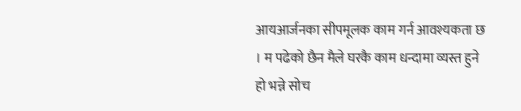आयआर्जनका सीपमूलक काम गर्न आवश्यकता छ । म पढेको छैन मैले घरकै काम धन्दामा व्यस्त हुने हो भन्ने सोच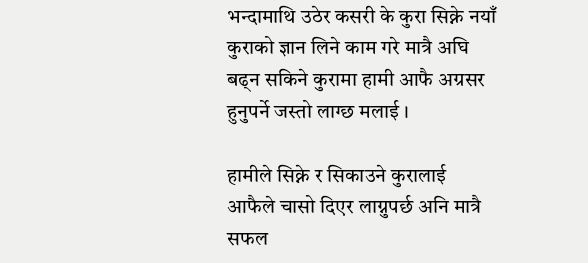भन्दामाथि उठेर कसरी के कुरा सिक्ने नयाँ कुराको ज्ञान लिने काम गरे मात्रै अघि बढ्न सकिने कुरामा हामी आफै अग्रसर हुनुपर्ने जस्तो लाग्छ मलाई ।

हामीले सिक्ने र सिकाउने कुरालाई आफैले चासो दिएर लाग्नुपर्छ अनि मात्रै सफल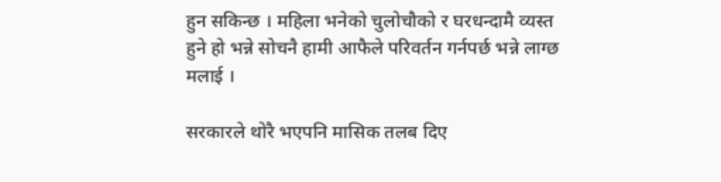हुन सकिन्छ । महिला भनेको चुलोचौको र घरधन्दामै व्यस्त हुने हो भन्ने सोचनै हामी आफैले परिवर्तन गर्नपर्छ भन्ने लाग्छ मलाई ।

सरकारले थोरै भएपनि मासिक तलब दिए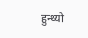हुन्थ्यो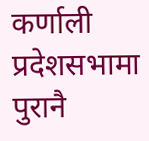कर्णाली प्रदेशसभामा पुरानै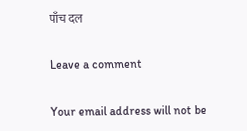पाँच दल

Leave a comment

Your email address will not be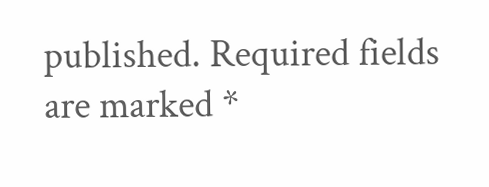published. Required fields are marked *